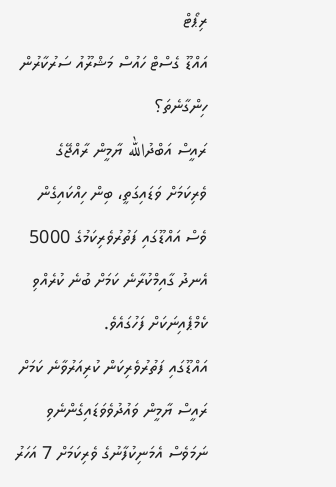ރިޕޯޓް
އައްޑޫ ގެސްޓް ހައުސް މަޝްރޫއު ސަރުކާރުން ހިންގާނެތަ؟
ރައީސް އަބްދުالله ޔާމީން ރާއްޖޭގެ ވެރިކަމަށް ވަޑައިގަތީ، ބިން ހިއްކައިގެން ވެސް އައްޑޫގައި ފަތުރުވެރިކަމުގެ 5000 އެނދު ގާއިމްކުރާނެ ކަމަށް ބުނެ ކުރެއްވި ކެމްޕެއިނަކަށް ފަހުގައެވެ.
އައްޑޫގައި ފަތުރުވެރިކަން ކުރިއަރުވާނެ ކަމަށް ރައީސް ޔާމީން ވައުދުވެވަޑައިގެންނެވި ނަމަވެސް އެމަނިކުފާނުގެ ވެރިކަމަށް 7 އަހަރު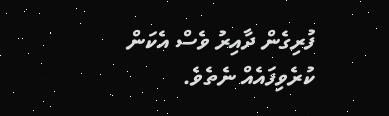ފުރިގެން ދާއިރު ވެސް އެކަން ކުރެވިފައެއް ނެތެވެ.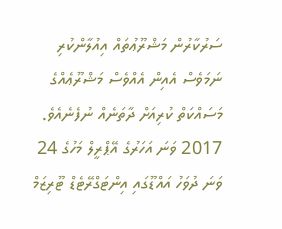ސަރުކާރުން މަޝްރޫޢުތައް އިއުލާންކުރި ނަމަވެސް އެއިން އެއްވެސް މަޝްރޫޢެއްގެ މަސައްކަތް ކުރިއަށް ދާތަނެއް ނުފެނެއެވެ.
2017 ވަނަ އަހަރުގެ އޭޕްރީލް މަހުގެ 24 ވަނަ ދުވަހު އައްޑޫގައި އިންޓަގްރޭޓެޑް ޓޫރިޒަމް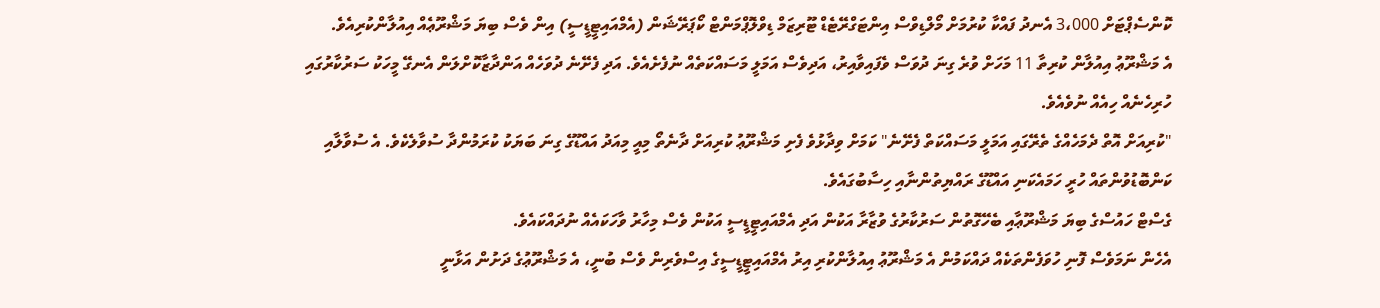ކޮންސެޕްޓަށް 3،000 އެނދު ފައްކާ ކުރުމަށް މޯލްޑިވްސް އިންޓަގްރޭޓެޑް ޓޫރިޒަމް ޑިވްލޮޕްމަންޓް ކޯޕަރޭޝަން (އެމްއައިޓީޑީސީ) އިން ވެސް ބިޔަ މަޝްރޫޢެއް އިއުލާންކުރިއެވެ.
އެ މަޝްރޫޢު އިއުލާން ކުރިތާ 11 މަހަށް ވުރެ ގިނަ ދުވަސް ވެފައިވާއިރު، އަދިވެސް އަމަލީ މަސައްކަތެއް ނުފެށެއެވެ. އަދި ފެށޭނެ ދުވަހެއް އަންދާޒާކޮށްލަން އެނގޭ މީހަކު ސަރުކާރުގައި ހުރިހެނެއް ހިއެއް ނުވެއެވެ.
"ކުރިއަށް އޮތް ދެމަހެއްގެ ތެރޭގައި އަމަލީ މަސައްކަތް ފެށޭނެ" ކަމަށް ވިދާޅުވެ ފެށި މަޝްރޫޢު ކުރިއަށް ދާނެތޯ މިއީ މިއަދު އައްޑޫގެ ގިނަ ބަޔަކު ކުރަމުންދާ ސުވާލެކެވެ. އެ ސުވާލާއި ކަންބޮޑުވުންތައް ހުރީ ހަމައެކަނި އައްޑޫގެ ރައްޔިތުންނާއި ހިސާބުގައެވެ.
ގެސްޓް ހައުސްގެ ބިޔަ މަޝްރޫޢާއި ބެހޭގޮތުން ސަރުކާރުގެ ވުޒާރާ އަކުން އަދި އެމްއައިޓީޑީސީ އަކުން ވެސް މިހާރު ވާހަކައެއް ނުދައްކައެވެ.
އެހެން ނަމަވެސް ފޮނި ހުވަފެންތަކެއް ދައްކަމުން އެ މަޝްރޫޢު އިއުލާންކުރި އިރު އެމްއައިޓީޑީސީގެ އިސްވެރިން ވެސް ބުނީ، އެ މަޝްރޫޢުގެ ދަށުން އަޅާނީ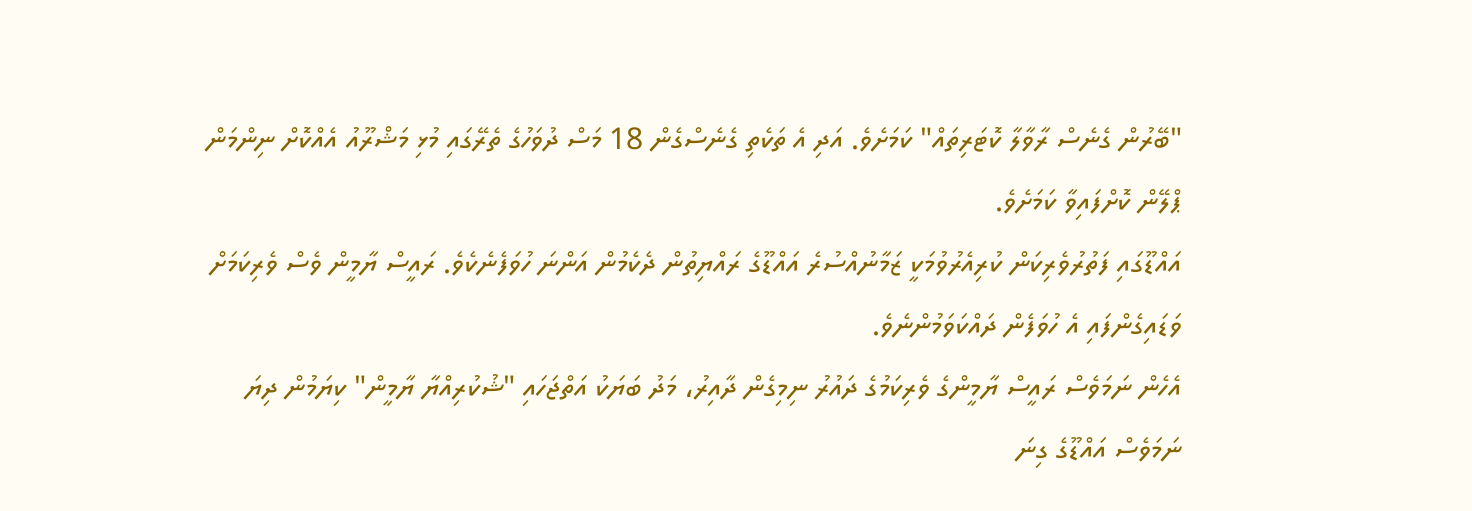"ބޭރުން ގެނެސް ރާވާލާ ކޮޓަރިތައް" ކަމަށެވެ. އަދި އެ ތަކެތި ގެނެސްގެން 18 މަސް ދުވަހުގެ ތެރޭގައި މުޅި މަޝްރޫއު އެއްކޮށް ނިންމަން ޕްލޭން ކޮށްފައިވާ ކަމަށެވެ.
އައްޑޫގައި ފަތުރުވެރިކަން ކުރިއެރުވުމަކީ ޒަމާނުއްސުރެ އައްޑޫގެ ރައްޔިތުން ދެކެމުން އަންނަ ހުވަފެނެކެވެ. ރައީސް ޔާމީން ވެސް ވެރިކަމަށް ވަޑައިގެންފައި އެ ހުވަފެން ދައްކަވަމުންނެވެ.
އެހެން ނަމަވެސް ރައީސް ޔާމީންގެ ވެރިކަމުގެ ދައުރު ނިމިގެން ދާއިރު، މަދު ބަޔަކު އަތްޖަހައި "ޝުކުރިއްޔާ ޔާމީން" ކިޔަމުން ދިޔަ ނަމަވެސް އައްޑޫގެ ގިނަ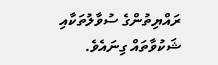ރައްޔިތުންގެ ސުވާލުތަކާއި ޝަކުވާތައް ގިނައެވެ.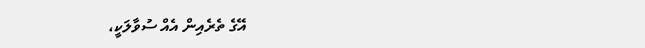އޭގެ ތެރެއިން އެއް ސުވާލަކީ،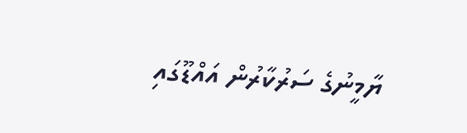ޔާމީނުގެ ސަރުކާރުން އައްޑޫގައި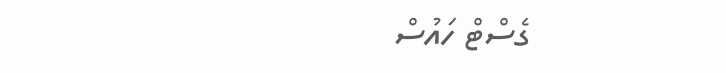ގެސްޓް ހައުސް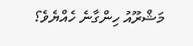މަޝްރޫއު ހިންގާނެ ހެއްޔެވެ؟